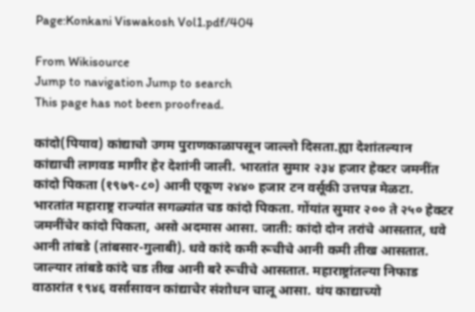Page:Konkani Viswakosh Vol1.pdf/404

From Wikisource
Jump to navigation Jump to search
This page has not been proofread.

कांदो(पियाव) कांद्याचो उगम पुराणकाळापसून जाल्लो दिसता.ह्या देशांतल्यान कांद्याची लागवड मागीर हेर देशांनी जाली. भारतांत सुमार २३४ हजार हेक्टर जमनींत कांदो पिकता (१९७९-८०) आनी एकूण २४४० हजार टन वर्सूकी उत्तपन्न मेळटा. भारतांत महाराष्ट्र राज्यांत सगळ्यांत चड कांदो पिकता. गोंयांत सुमार २०० ते २५० हेक्टर जमनींचेर कांदो पिकता, असो अदमास आसा. जाती: कांदो दोन तरांचे आसतात, धवे आनी तांबडे (तांबसार-गुलाबी). धवे कांदे कमी रूचीचे आनी कमी तीख आसतात. जाल्यार तांबडे कांदे चड तीख आनी बरे रूचीचे आसतात. महाराष्ट्रांतल्या निफाड वाठारांत १९४६ वर्सासावन कांद्याचेर संशोधन चालू आसा. थंय काद्याच्यो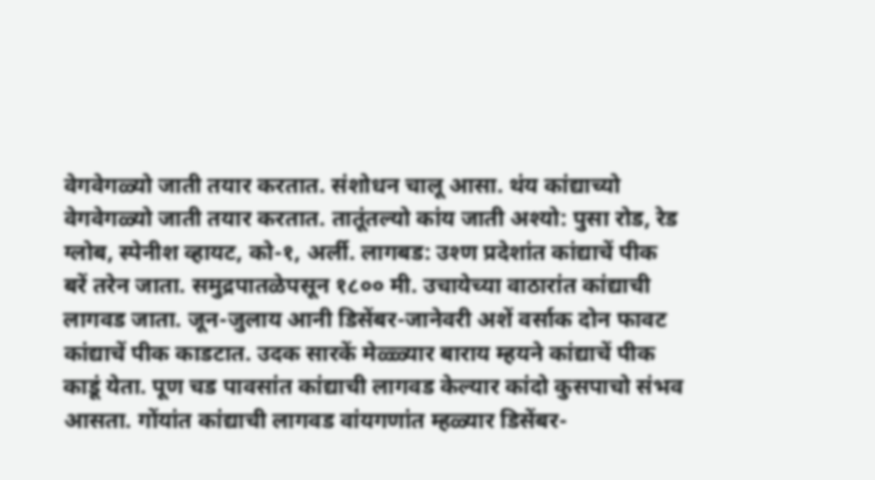वेगवेगळ्यो जाती तयार करतात. संशोधन चालू आसा. थंय कांद्याच्यो वेगवेगळ्यो जाती तयार करतात. तातूंतल्यो कांय जाती अश्यो: पुसा रोड, रेड ग्लोब, स्पेनीश व्हायट, को-१, अर्ली. लागबड: उश्ण प्रदेशांत कांद्याचें पीक बरें तरेन जाता. समुद्रपातळेपसून १८०० मी. उचायेच्या वाठारांत कांद्याची लागवड जाता. जून-जुलाय आनी डिसेंबर-जानेवरी अशें वर्साक दोन फावट कांद्याचें पीक काडटात. उदक सारकें मेळ्ळ्यार बाराय म्हयने कांद्याचें पीक काडूं येता. पूण चड पावसांत कांद्याची लागवड केल्यार कांदो कुसपाचो संभव आसता. गोंयांत कांद्याची लागवड वांयगणांत म्हळ्यार डिसेंबर-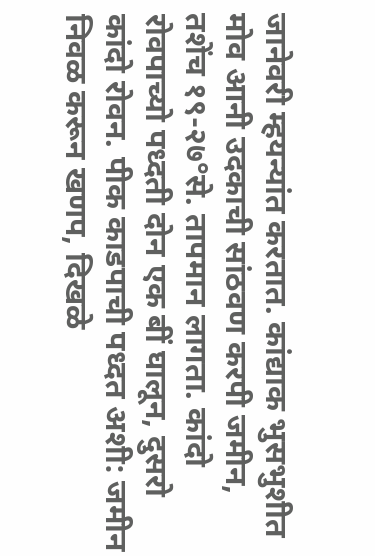जानेवरी म्हयन्यांत करतात. कांद्याक भुसभुशीत मोव आनी उदकाची सांठवण करपी जमीन, तशेंच १९-२७°से. तापमान लागता. कांदो रोवपाच्यो पध्दती दोन एक बीं घालून, दुसरो कांदो रोवन. पीक काडपाची पध्दत अशी: जमीन निवळ करून खणप, दिखळे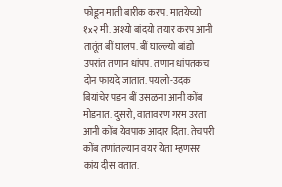फोडून माती बारीक करप. मातयेच्यो १x२ मी. अश्यो बांदयो तयार करप आनी तातूंत बीं घालप. बीं घाल्ल्यो बांद्यो उपरांत तणान धांपप. तणान धांपतकच दोन फायदे जातात. पयलो-उदक बियांचेर पडन बीं उसळना आनी कोंब मोडनात. दुसरो, वातावरण गरम उरता आनी कोंब येवपाक आदार दिता. तेचपरी कोंब तणांतल्यान वयर येता म्हणसर कांय दीस वतात.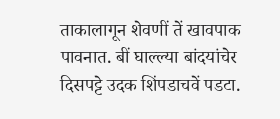ताकालागून शेवणीं तें खावपाक पावनात. बीं घाल्ल्या बांदयांचेर दिसपट्टे उदक शिंपडाचवें पडटा.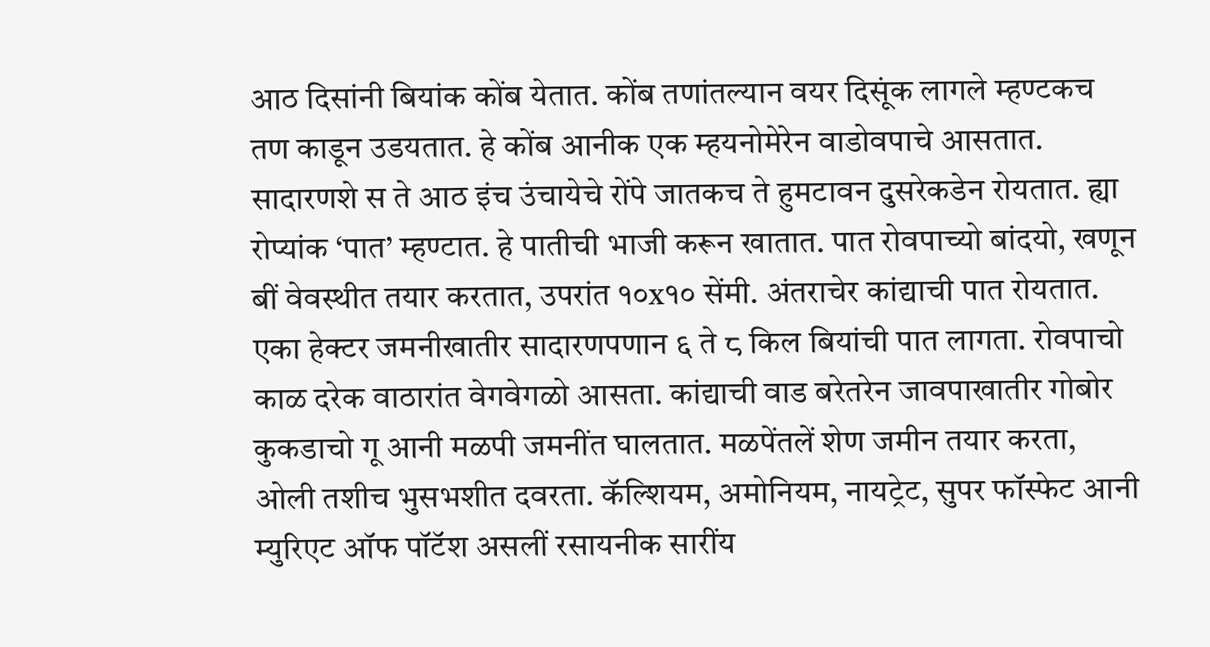आठ दिसांनी बियांक कोंब येतात. कोंब तणांतल्यान वयर दिसूंक लागले म्हण्टकच तण काडून उडयतात. हे कोंब आनीक एक म्हयनोमेरेन वाडोवपाचे आसतात. सादारणशे स ते आठ इंच उंचायेचे रोंपे जातकच ते हुमटावन दुसरेकडेन रोयतात. ह्या रोप्यांक ‘पात’ म्हण्टात. हे पातीची भाजी करून खातात. पात रोवपाच्यो बांदयो, खणून बीं वेवस्थीत तयार करतात, उपरांत १०x१० सेंमी. अंतराचेर कांद्याची पात रोयतात. एका हेक्टर जमनीखातीर सादारणपणान ६ ते ८ किल बियांची पात लागता. रोवपाचो काळ दरेक वाठारांत वेगवेगळो आसता. कांद्याची वाड बरेतरेन जावपाखातीर गोबोर कुकडाचो गू आनी मळपी जमनींत घालतात. मळपेंतलें शेण जमीन तयार करता, ओली तशीच भुसभशीत दवरता. कॅल्शियम, अमोनियम, नायट्रेट, सुपर फॉस्फेट आनी म्युरिएट ऑफ पॉटॅश असलीं रसायनीक सारींय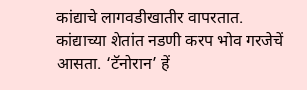कांद्याचे लागवडीखातीर वापरतात. कांद्याच्या शेतांत नडणी करप भोव गरजेचें आसता. ‘टॅनोरान’ हें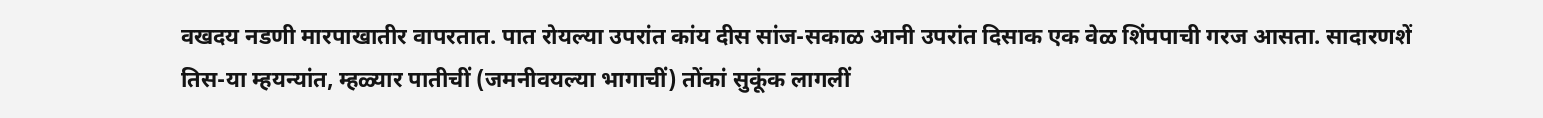वखदय नडणी मारपाखातीर वापरतात. पात रोयल्या उपरांत कांय दीस सांज-सकाळ आनी उपरांत दिसाक एक वेळ शिंपपाची गरज आसता. सादारणशें तिस-या म्हयन्यांत, म्हळ्यार पातीचीं (जमनीवयल्या भागाचीं) तोंकां सुकूंक लागलीं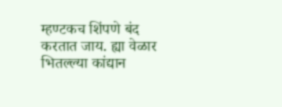म्हण्टकच शिंपणे बंद करतात जाय. ह्या वेळार भितल्ल्या कांद्यान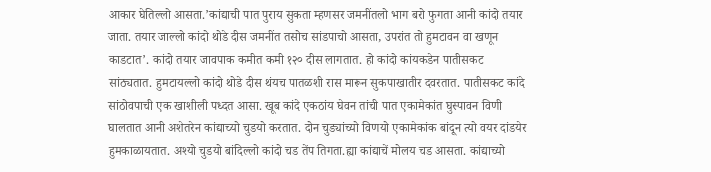आकार घेतिल्लो आसता.’कांद्याची पात पुराय सुकता म्हणसर जमनींतलो भाग बरो फुगता आनी कांदो तयार जाता. तयार जाल्लो कांदो थोडे दीस जमनींत तसोच सांडपाचो आसता, उपरांत तो हुमटावन वा खणून काडटात’. कांदो तयार जावपाक कमीत कमी १२० दीस लागतात. हो कांदो कांयकडेन पातीसकट सांठ्यतात. हुमटायल्लो कांदो थोडे दीस थंयच पातळशी रास मारून सुकपाखातीर दवरतात. पातीसकट कांदे सांठोवपाची एक खाशीली पध्दत आसा. खूब कांदे एकठांय घेवन तांची पात एकामेकांत घुस्पावन विणी घालतात आनी अशेतरेन कांद्याच्यो चुडयो करतात. दोन चुड्यांच्यो विणयो एकामेकांक बांदून त्यो वयर दांडयेर हुमकाळायतात. अश्यो चुडयो बांदिल्लो कांदो चड तेंप तिगता.ह्या कांद्याचें मोलय चड आसता. कांद्याच्यो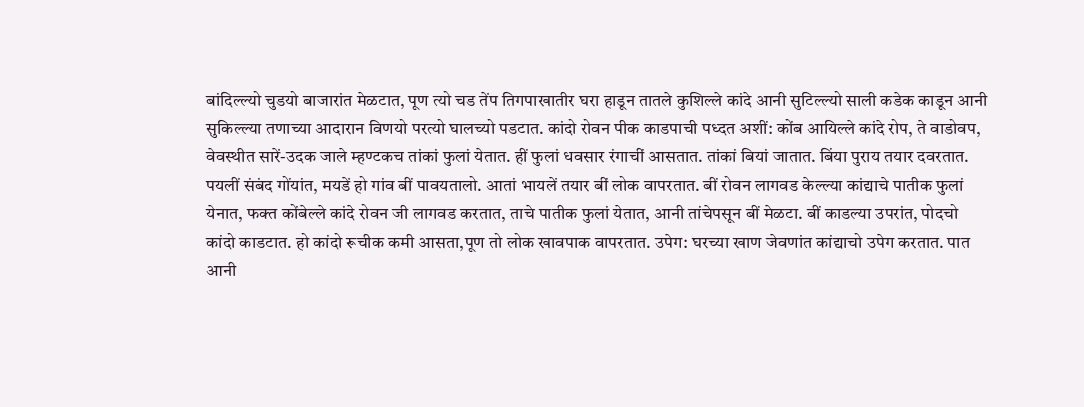बांदिल्ल्यो चुडयो बाजारांत मेळटात, पूण त्यो चड तेंप तिगपाखातीर घरा हाडून तातले कुशिल्ले कांदे आनी सुटिल्ल्यो साली कडेक काडून आनी सुकिल्ल्या तणाच्या आदारान विणयो परत्यो घालच्यो पडटात. कांदो रोवन पीक काडपाची पध्दत अशीं: कोंब आयिल्ले कांदे रोप, ते वाडोवप, वेवस्थीत सारें-उदक जाले म्हण्टकच तांकां फुलां येतात. हीं फुलां धवसार रंगाचीं आसतात. तांकां बियां जातात. बिंया पुराय तयार दवरतात. पयलीं संबंद गोंयांत, मयडें हो गांव बीं पावयतालो. आतां भायलें तयार बीं लोक वापरतात. बीं रोवन लागवड केल्ल्या कांद्याचे पातीक फुलां येनात, फक्त कोंबेल्ले कांदे रोवन जी लागवड करतात, ताचे पातीक फुलां येतात, आनी तांचेपसून बीं मेळटा. बीं काडल्या उपरांत, पोदचो कांदो काडटात. हो कांदो रूचीक कमी आसता,पूण तो लोक खावपाक वापरतात. उपेग: घरच्या खाण जेवणांत कांद्याचो उपेग करतात. पात आनी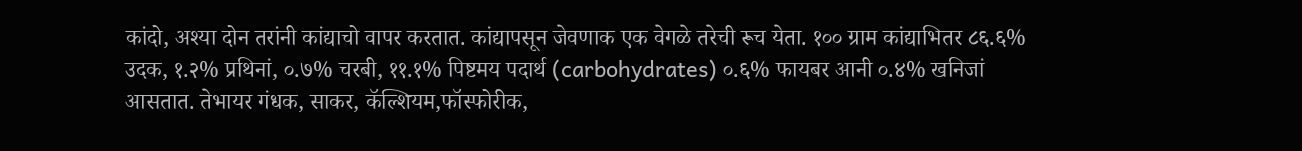कांदो, अश्या दोन तरांनी कांद्याचो वापर करतात. कांद्यापसून जेवणाक एक वेगळे तरेची रूच येता. १०० ग्राम कांद्याभितर ८६.६% उदक, १.२% प्रथिनां, ०.७% चरबी, ११.१% पिष्टमय पदार्थ (carbohydrates) ०.६% फायबर आनी ०.४% खनिजां आसतात. तेभायर गंधक, साकर, कॅल्शियम,फॉस्फोरीक,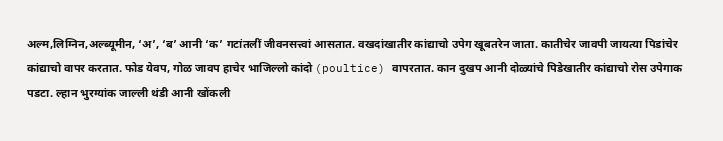अल्म,लिग्निन,अल्ब्यूमीन, ‘अ’, ‘ब’ आनी ‘क’ गटांतलीं जीवनसत्त्वां आसतात. वखदांखातीर कांद्याचो उपेग खूबतरेन जाता. कातीचेर जावपी जायत्या पिडांचेर कांद्याचो वापर करतात. फोड येवप, गोळ जावप हाचेर भाजिल्लो कांदो (poultice) वापरतात. कान दुखप आनी दोळ्यांचे पिडेखातीर कांद्याचो रोस उपेगाक पडटा. ल्हान भुरग्यांक जाल्ली थंडी आनी खोंकली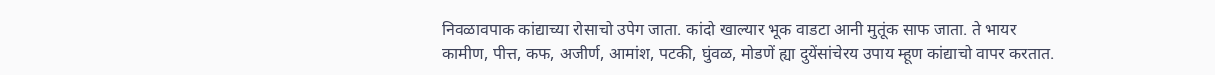निवळावपाक कांद्याच्या रोसाचो उपेग जाता. कांदो खाल्यार भूक वाडटा आनी मुतूंक साफ जाता. ते भायर कामीण, पीत्त, कफ, अजीर्ण, आमांश, पटकी, घुंवळ, मोडणें ह्या दुयेंसांचेरय उपाय म्हूण कांद्याचो वापर करतात.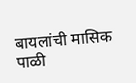बायलांची मासिक पाळी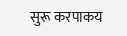सुरू करपाकय